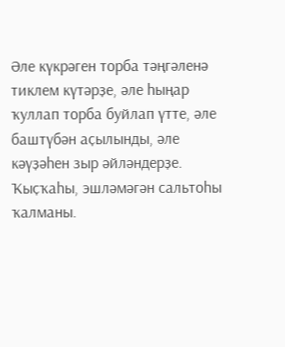Әле күкрәген торба тәңгәленә тиклем күтәрҙе, әле һыңар ҡуллап торба буйлап үтте, әле баштүбән аҫылынды, әле кәүҙәһен зыр әйләндерҙе. Ҡыҫҡаһы, эшләмәгән сальтоһы ҡалманы.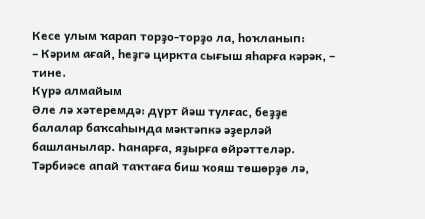Кесе улым ҡарап торҙо-торҙо ла, һоҡланып:
– Кәрим ағай, һеҙгә циркта сығыш яһарға кәрәк, – тине.
Күрә алмайым
Әле лә хәтеремдә: дүрт йәш тулғас, беҙҙе балалар баҡсаһында мәктәпкә әҙерләй башланылар. Һанарға, яҙырға өйрәттеләр.
Тәрбиәсе апай таҡтаға биш ҡояш төшөрҙө лә,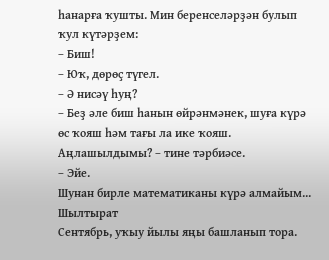һанарға ҡушты. Мин беренселәрҙән булып ҡул күтәрҙем:
– Биш!
– Юҡ, дөрөҫ түгел.
– Ә нисәү һуң?
– Беҙ әле биш һанын өйрәнмәнек, шуға күрә өс ҡояш һәм тағы ла ике ҡояш. Аңлашылдымы? – тине тәрбиәсе.
– Эйе.
Шунан бирле математиканы күрә алмайым...
Шылтырат
Сентябрь, уҡыу йылы яңы башланып тора.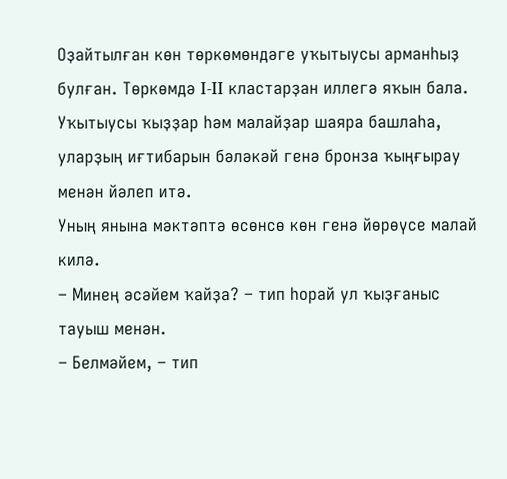Оҙайтылған көн төркөмөндәге уҡытыусы арманһыҙ булған. Төркөмдә I-II кластарҙан иллегә яҡын бала. Уҡытыусы ҡыҙҙар һәм малайҙар шаяра башлаһа, уларҙың иғтибарын бәләкәй генә бронза ҡыңғырау менән йәлеп итә.
Уның янына мәктәптә өсөнсө көн генә йөрөүсе малай килә.
– Минең әсәйем ҡайҙа? – тип һорай ул ҡыҙғаныс тауыш менән.
– Белмәйем, – тип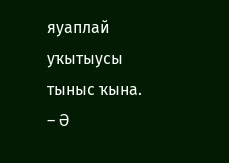яуаплай уҡытыусы тыныс ҡына.
– Ә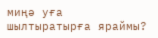миңә уға шылтыратырға яраймы?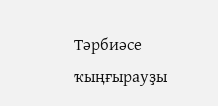Тәрбиәсе ҡыңғырауҙы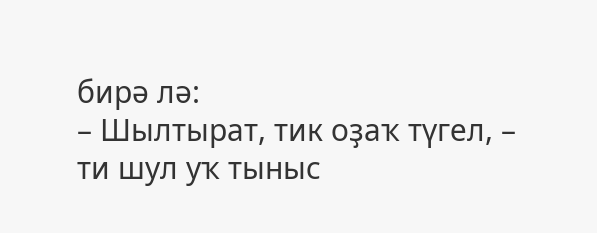бирә лә:
– Шылтырат, тик оҙаҡ түгел, – ти шул уҡ тыныс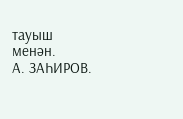тауыш менән.
А. ЗАҺИРОВ.